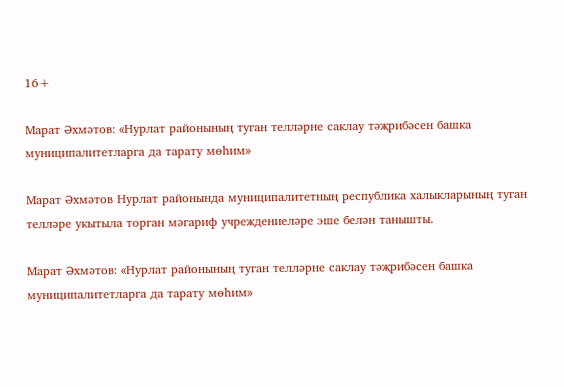16+

Марат Әхмәтов: «Нурлат районының туган телләрне саклау тәҗрибәсен башка муниципалитетларга да тарату мөһим»

Марат Әхмәтов Нурлат районында муниципалитетның республика халыкларының туган телләре укытыла торган мәгариф учреждениеләре эше белән танышты.

Марат Әхмәтов: «Нурлат районының туган телләрне саклау тәҗрибәсен башка муниципалитетларга да тарату мөһим»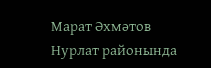Марат Әхмәтов Нурлат районында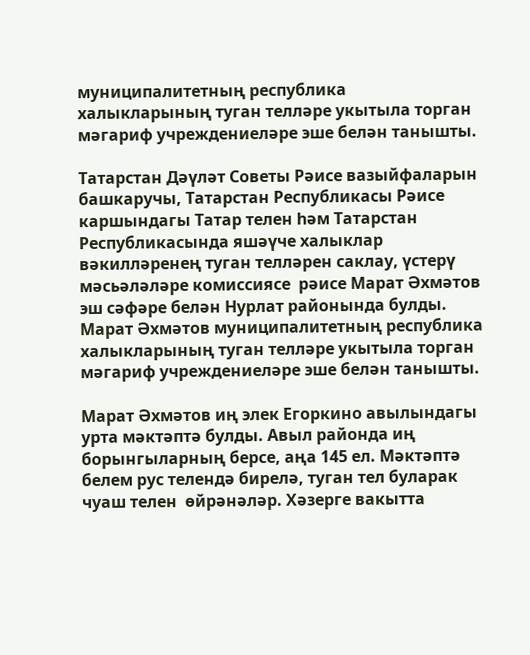муниципалитетның республика халыкларының туган телләре укытыла торган мәгариф учреждениеләре эше белән танышты.

Татарстан Дәүләт Советы Рәисе вазыйфаларын башкаручы, Татарстан Республикасы Рәисе каршындагы Татар телен һәм Татарстан Республикасында яшәүче халыклар вәкилләренең туган телләрен саклау, үстерү мәсьәләләре комиссиясе  рәисе Марат Әхмәтов эш сәфәре белән Нурлат районында булды. Марат Әхмәтов муниципалитетның республика халыкларының туган телләре укытыла торган мәгариф учреждениеләре эше белән танышты.

Марат Әхмәтов иң элек Егоркино авылындагы урта мәктәптә булды. Авыл районда иң борынгыларның берсе, аңа 145 ел. Мәктәптә белем рус телендә бирелә, туган тел буларак чуаш телен  өйрәнәләр. Хәзерге вакытта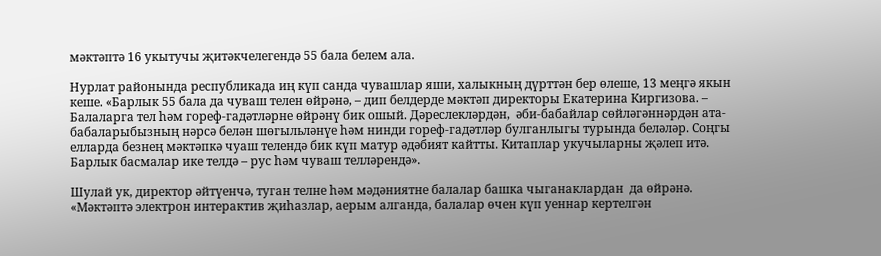мәктәптә 16 укытучы җитәкчелегендә 55 бала белем ала.

Нурлат районында республикада иң күп санда чувашлар яши, халыкның дүрттән бер өлеше, 13 меңгә якын кеше. «Барлык 55 бала да чуваш телен өйрәнә, – дип белдерде мәктәп директоры Екатерина Киргизова. – Балаларга тел һәм гореф-гадәтләрне өйрәнү бик ошый. Дәреслекләрдән,  әби-бабайлар сөйләгәннәрдән ата-бабаларыбызның нәрсә белән шөгыльләнүе һәм нинди гореф-гадәтләр булганлыгы турында беләләр. Соңгы елларда безнең мәктәпкә чуаш телендә бик күп матур әдәбият кайтты. Китаплар укучыларны җәлеп итә. Барлык басмалар ике телдә – рус һәм чуваш телләрендә».

Шулай ук, директор әйтүенчә, туган телне һәм мәдәниятне балалар башка чыганаклардан  да өйрәнә. «Мәктәптә электрон интерактив җиһазлар, аерым алганда, балалар өчен күп уеннар кертелгән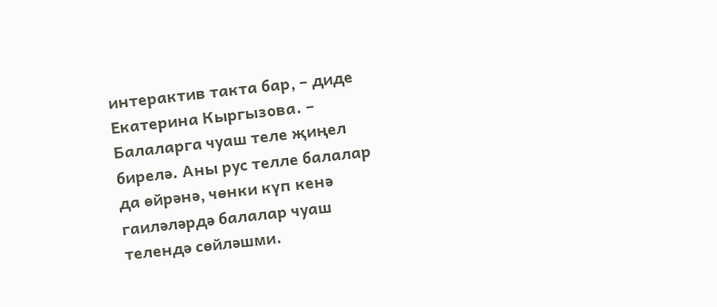интерактив такта бар, – диде  Екатерина Кыргызова. – Балаларга чуаш теле җиңел бирелә. Аны рус телле балалар да өйрәнә, чөнки күп кенә гаиләләрдә балалар чуаш телендә сөйләшми.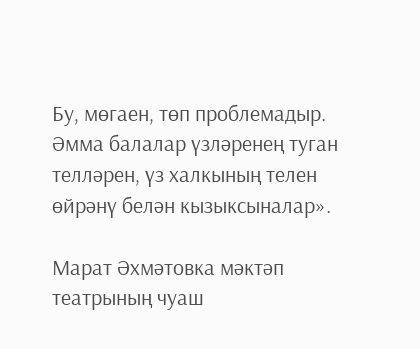Бу, мөгаен, төп проблемадыр. Әмма балалар үзләренең туган телләрен, үз халкының телен өйрәнү белән кызыксыналар».

Марат Әхмәтовка мәктәп театрының чуаш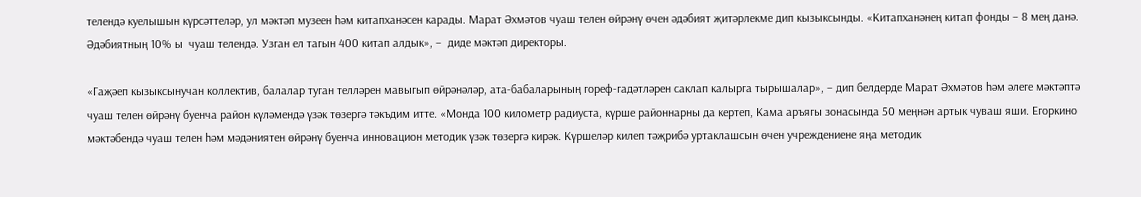телендә куелышын күрсәттеләр, ул мәктәп музеен һәм китапханәсен карады. Марат Әхмәтов чуаш телен өйрәнү өчен әдәбият җитәрлекме дип кызыксынды. «Китапханәнең китап фонды – 8 мең данә. Әдәбиятның 10% ы  чуаш телендә. Узган ел тагын 400 китап алдык», –  диде мәктәп директоры.

«Гаҗәеп кызыксынучан коллектив, балалар туган телләрен мавыгып өйрәнәләр, ата-бабаларының гореф-гадәтләрен саклап калырга тырышалар», – дип белдерде Марат Әхмәтов һәм әлеге мәктәптә чуаш телен өйрәнү буенча район күләмендә үзәк төзергә тәкъдим итте. «Монда 100 километр радиуста, күрше районнарны да кертеп, Кама аръягы зонасында 50 меңнән артык чуваш яши. Егоркино мәктәбендә чуаш телен һәм мәдәниятен өйрәнү буенча инновацион методик үзәк төзергә кирәк. Күршеләр килеп тәҗрибә уртаклашсын өчен учреждениене яңа методик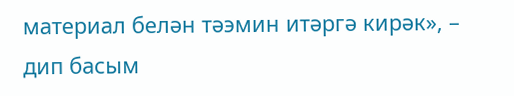материал белән тәэмин итәргә кирәк», – дип басым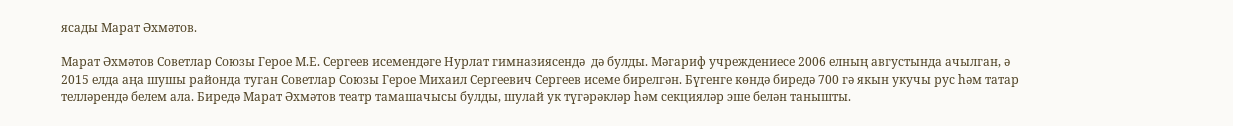ясады Марат Әхмәтов.

Марат Әхмәтов Советлар Союзы Герое М.Е. Сергеев исемендәге Нурлат гимназиясендә  дә булды. Мәгариф учреждениесе 2006 елның августында ачылган, ә 2015 елда аңа шушы районда туган Советлар Союзы Герое Михаил Сергеевич Сергеев исеме бирелгән. Бүгенге көндә биредә 700 гә якын укучы рус һәм татар телләрендә белем ала. Биредә Марат Әхмәтов театр тамашачысы булды, шулай ук түгәрәкләр һәм секцияләр эше белән танышты.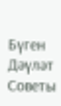Бүген Дәүләт Советы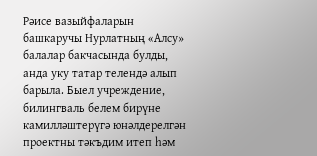Рәисе вазыйфаларын башкаручы Нурлатның «Алсу» балалар бакчасында булды, анда уку татар телендә алып барыла. Быел учреждение, билингваль белем бирүне камилләштерүгә юнәлдерелгән проектны тәкъдим итеп һәм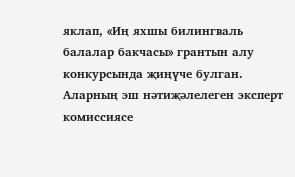яклап, «Иң яхшы билингваль балалар бакчасы» грантын алу конкурсында җиңүче булган. Аларның эш нәтиҗәлелеген эксперт комиссиясе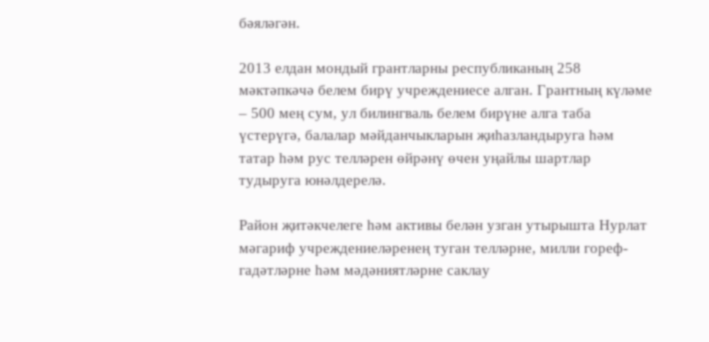бәяләгән.

2013 елдан мондый грантларны республиканың 258 мәктәпкәчә белем бирү учреждениесе алган. Грантның күләме – 500 мең сум, ул билингваль белем бирүне алга таба үстерүгә, балалар мәйданчыкларын җиһазландыруга һәм татар һәм рус телләрен өйрәнү өчен уңайлы шартлар тудыруга юнәлдерелә.

Район җитәкчелеге һәм активы белән узган утырышта Нурлат мәгариф учреждениеләренең туган телләрне, милли гореф-гадәтләрне һәм мәдәниятләрне саклау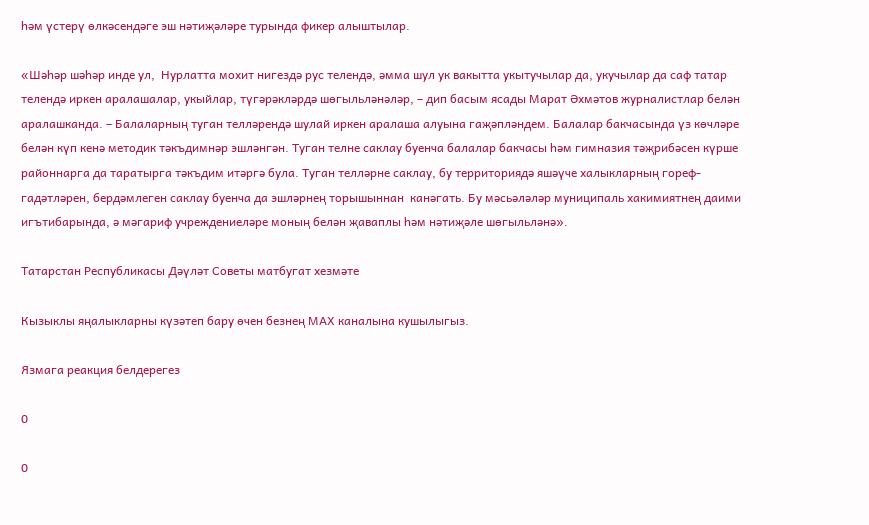һәм үстерү өлкәсендәге эш нәтиҗәләре турында фикер алыштылар.

«Шәһәр шәһәр инде ул,  Нурлатта мохит нигездә рус телендә, әмма шул ук вакытта укытучылар да, укучылар да саф татар телендә иркен аралашалар, укыйлар, түгәрәкләрдә шөгыльләнәләр, – дип басым ясады Марат Әхмәтов журналистлар белән аралашканда. – Балаларның туган телләрендә шулай иркен аралаша алуына гаҗәпләндем. Балалар бакчасында үз көчләре белән күп кенә методик тәкъдимнәр эшләнгән. Туган телне саклау буенча балалар бакчасы һәм гимназия тәҗрибәсен күрше районнарга да таратырга тәкъдим итәргә була. Туган телләрне саклау, бу территориядә яшәүче халыкларның гореф-гадәтләрен, бердәмлеген саклау буенча да эшләрнең торышыннан  канәгать. Бу мәсьәләләр муниципаль хакимиятнең даими игътибарында, ә мәгариф учреждениеләре моның белән җаваплы һәм нәтиҗәле шөгыльләнә».

Татарстан Республикасы Дәүләт Советы матбугат хезмәте

Кызыклы яңалыкларны күзәтеп бару өчен безнең МАХ каналына кушылыгыз.

Язмага реакция белдерегез

0

0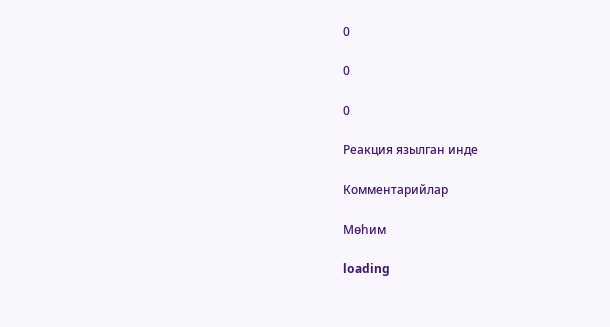0

0

0

Реакция язылган инде

Комментарийлар

Мөһим

loading